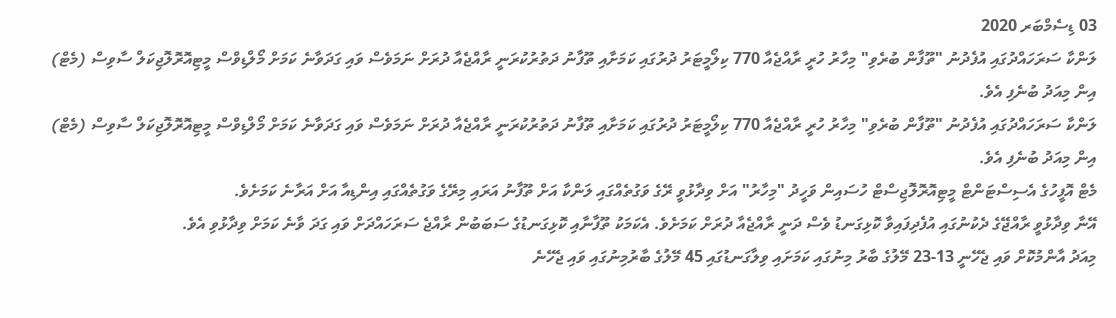03 ޑިސެމްބަރ 2020
ލަންކާ ސަރަހައްދުގައި އުފެދުނު "ތޫފާން ބުރެވި" މިހާރު ހުރީ ރާއްޖެއާ 770 ކިލޯމީޓަރު ދުރުގައި ކަމަށާއި ތޫފާނު ދަތުރުކުރަނީ ރާއްޖެއާ ދުރަށް ނަމަވެސް ވައި ގަދަވާނެ ކަމަށް މޯލްޑިވްސް މީޓިއޮރޮލޮޖިކަލް ސާވިސް (މެޓް) އިން މިއަދު ބުނެފި އެވެ.
ލަންކާ ސަރަހައްދުގައި އުފެދުނު "ތޫފާން ބުރެވި" މިހާރު ހުރީ ރާއްޖެއާ 770 ކިލޯމީޓަރު ދުރުގައި ކަމަށާއި ތޫފާނު ދަތުރުކުރަނީ ރާއްޖެއާ ދުރަށް ނަމަވެސް ވައި ގަދަވާނެ ކަމަށް މޯލްޑިވްސް މީޓިއޮރޮލޮޖިކަލް ސާވިސް (މެޓް) އިން މިއަދު ބުނެފި އެވެ.
މެޓް އޮފީހުގެ އެސިސްޓަންޓް މީޓިއޮރޮލޮޖިސްޓް ހުސައިން ވަހީދު "މިހާރު" އަށް ވިދާޅުވީ ރޭގެ ވަގުތެއްގައި ލަންކާ އަށް ތޫފާނު އަރައި މިރޭގެ ވަގުތެއްގައި އިންޑިއާ އަށް އަރާނެ ކަމަށެވެ.
އޭނާ ވިދާޅުވީ ރާއްޖޭގެ ދެކުނުގައި އުފެދިފައިވާ ކޮޅިގަނޑު ވެސް ދަނީ ރާއްޖެއާ ދުރަށް ކަމަށެވެ. އެކަމަކު ތޫފާނާއި ކޮޅިގަނޑުގެ ސަބަބުން ރާއްޖެ ސަރަހައްދަށް ވައި ގަދަ ވާނެ ކަމަށް ވިދާޅުވި އެވެ.
މިއަދު އާންމުކޮށް ވައި ޖެހޭނީ 13-23 މޭލުގެ ބާރު މިނުގައި ކަމަށައި ވިލާގަނޑުގައި 45 މޭލުގެ ބާރުމިނުގައި ވައި ޖެހޭނެ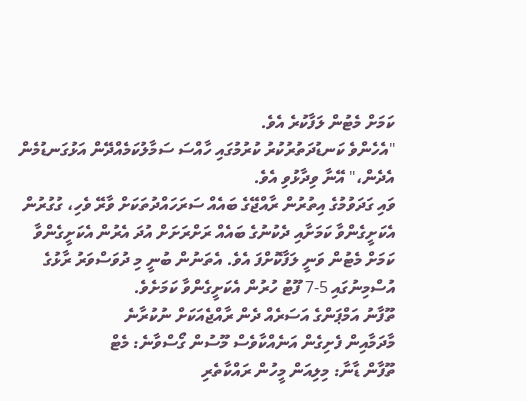ކަމަށް މެޓުން ލަފާކުރެ އެވެ.
"އެހެންވެ ކަނޑުދަތުރުކުރު ކުރުމުގައި ހާއްސަ ސަމާލުކަމެއްދޭން އަޅުގަނޑުމެން އެދެން،" އޭނާ ވިދާޅުވި އެވެ.
ވައި ގަދަވުމުގެ އިތުރުން ރާއްޖޭގެ ބައެއް ސަރަހައްދުތަކަށް ވާރޭ ވެހި، ގުގުރުން އެކަށީގެންވާ ކަމަށާއި ދެކުނުގެ ބައެއް ރަށްރަށަށް އުދަ އެރުން އެކަށީގެންވާ ކަމަށް މެޓުން ވަނީ ލަފާކޮށްފަ އެވެ. އެތަނުން ބުނީ މި ދުވަސްވަރު ރާޅުގެ އުސްމިނުގައި 5-7 ފޫޓު ހުރުން އެކަށީގެންވާ ކަމަށެވެ.
ތޫފާނު އަމްޕަންގެ އަސަރެއް ދެން ރާއްޖެއަކަށް ނުކުރާނެ
މާދަމާއިން ފެށިގެން އަނެއްކާވެސް މޫސުން ގޯސްވާނެ: މެޓް
ތޫފާން ޑާނާ: މިލިއަން މީހުން ރައްކާތެރި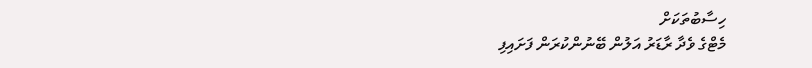ހިސާބުތަކަށް
މެޓްގެ ވެދާ ރާޑަރު އަލުން ބޭނުންކުރަން ފަށައިފި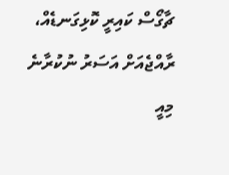ޗާގޯސް ކައިރީ ކޮޅިގަނޑެއް، ރާއްޖެއަށް އަސަރު ނުކުރާނެ
މިއީ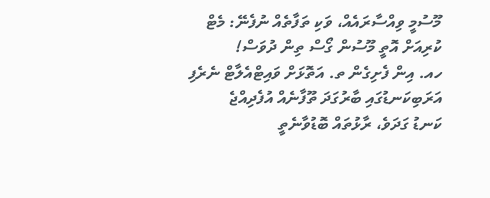މޫސުމީ ވިއްސާރައެއް، ވަކި ތަފާތެއް ނުފެނޭ: މެޓް
ކުރިއަށް އޮތީ މޫސުން ގޯސް ތިން ދުވަސް!
ހއ. އިން ފެށިގެން ތ. އަތޮޅަށް ވައިޓްއެލާޓް ނެރެފި
އަރަބިކަނޑުގައި ބާރުގަދަ ތޫފާނެއް އުފެދިއްޖެ
ކަނޑު ގަދަވެ، ރާޅުތައް ބޮޑުވާނެތީ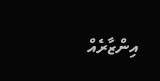އިންޒާރެއް